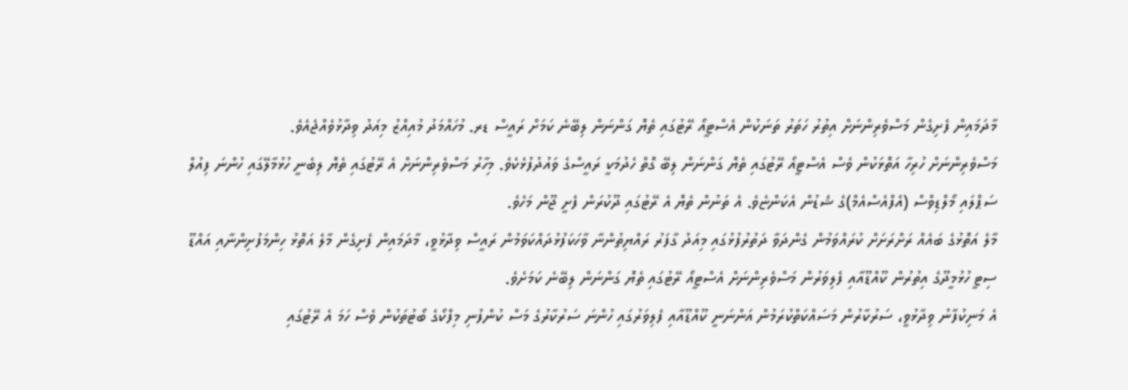މާދަމައިން ފެށިގެން މަސްވެރިންނަށް އިތުރު ހަތަރު ތަނަކުން އެސްޓީއޯ ރޭޓުގައި ތެޔޮ ގަންނަން ލިބޭނެ ކަމަށް ރައީސް ޑރ. މުހައްމަދު މުއިއްޒު މިއަދު ވިދާޅުވެއްޖެއެވެ.
މަސްވެރިންނަށް ހުރިހާ އަތޮޅަކުން ވެސް އެސްޓީއޯ ރޭޓުގައި ތެޔޮ ގަންނަން ލިބޭ ގޮތް ހެދުމަކީ ރައީސްގެ ވައުދުފުޅެކެވެ. މިހާރު މަސްވެރިންނަށް އެ ރޭޓުގައި ތެޔޮ ލިބެނީ ހުޅުމާލޭގައި ހުންނަ ފިއުލް ސަޕްލައި މޯލްޑިވްސް (އެފްއެސްއެމް)ގެ ޝެޑުން އެކަންޏެވެ. އެ ތަނުން ތެޔޮ އެ ރޭޓުގައި ދޫކުރަން ފެށީ ޖޫން މަހެވެ.
މާލެ އަތޮޅުގެ ބައެއް ރަށްރަށަށް ކުރައްވަމުން ގެންދަވާ ދަތުރުފުޅުގައި މިއަދު ގާފަރު ރައްޔިތުންނާ ވާހަކަފުޅުދައްކަވަމުން ރައީސް ވިދާޅުވީ، މާދަމައިން ފެށިގެން މާލެ އަތޮޅު ހިންމަފުށިންނާއި އައްޑޫ ސިޓީ ހުޅުމީދޫގެ އިތުރުން ކޫއްޑޫއާއި ފެލިވަރުން މަސްވެރިންނަށް އެސްޓީއޯ ރޭޓުގައި ތެޔޮ ގަންނަން ލިބޭނެ ކަމަށެވެ.
އެ މަނިކުފާނު ވިދާޅުވީ، ސަރުކާރުން މަސައްކަތްކުރަމުން އަންނަނީ ކޫއްޑޫއާއި ފެލިވަރުގައި ހުންނަ ސަރުކާރުގެ މަސް ކުންފުނި މިފްކޯގެ ބޯޓުތަކުން ވެސް ހަމަ އެ ރޭޓުގައި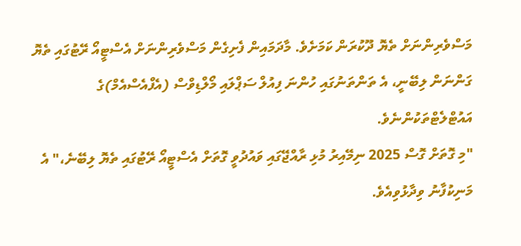މަސްވެރިންނަށް ތެޔޮ ދޫކުރަން ކަމަށެވެ. މާދަމައިން ފެށިގެން މަސްވެރިންނަށް އެސްޓީއޯ ރޭޓުގައި ތެޔޮ ގަންނަން ލިބޭނީ، އެ ތަންތަނުގައި ހުންނަ ފިއުލް ސަޕްލައި މޯލްޑިވްސް (އެފްއެސްއެމް)ގެ އައުޓްލެޓްތަކުންނެވެ.
"މި ގޮތަށް ގޮސް 2025 ނިމޭއިރު މުޅި ރާއްޖޭގައި ވައުދުވީ ގޮތަށް އެސްޓީއޯ ރޭޓުގައި ތެޔޮ ލިބޭނެ،" އެ މަނިކުފާނު ވިދާޅުވިއެވެ.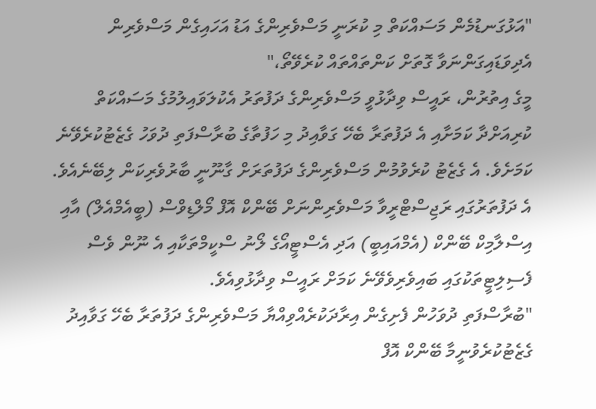"އަޅުގަނޑުމެން މަސައްކަތް މި ކުރަނީ މަސްވެރިންގެ އަޑު އަހައިގެން މަސްވެރިން އެދިވަޑައިގަންނަވާ ގޮތަށް ކަންތައްތައް ކުރެވޭތޯ،"
މީގެ އިތުރުން، ރައީސް ވިދާޅުވީ މަސްވެރިންގެ ދަފުތަރު އެކުލަވައިލުމުގެ މަސައްކަތް ކުރިއަށްދާ ކަމަށާއި އެ ދަފުތަރާ ބެހޭ ގަވާއިދު މި ހަފުތާގެ ބުރާސްފަތި ދުވަހު ގެޒެޓުކުރެވޭނެ ކަމަށެވެ. އެ ގެޒެޓު ކުރެވުމުން މަސްވެރިންގެ ދަފުތަރަށް ގާނޫނީ ބާރުވެރިކަން ލިބޭނެއެވެ.
އެ ދަފުތަރުގައި ރަޖިސްޓްރީވާ މަސްވެރިންނަށް ބޭންކް އޮފް މޯލްޑިވްސް (ބީއެމްއެލް) އާއި އިސްލާމިކް ބޭންކް (އެމްއައިބީ) އަދި އެސްޓީއޯގެ ލޯނު ސްކީމްތަކާއި އެ ނޫން ވެސް ފެސިލިޓީތަކުގައި ބައިވެރިވެވޭނެ ކަމަށް ރައީސް ވިދާޅުވިއެވެ.
"ބުރާސްފަތި ދުވަހުން ފެށިގެން އިރާދަކުރެއްވިއްޔާ މަސްވެރިންގެ ދަފުތަރާ ބެހޭ ގަވާއިދު ގެޒެޓުކުރެވުނީމާ ބޭންކް އޮފް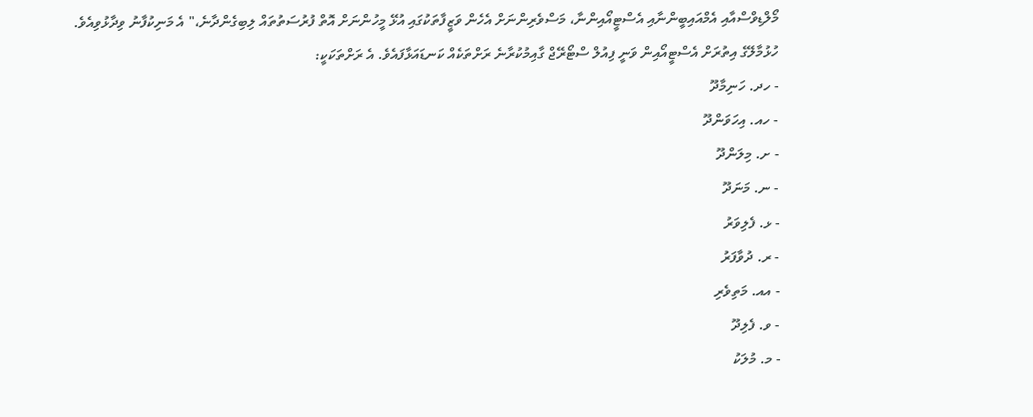މޯލްޑިވްސްއާއި އެމްއައިބީންނާއި އެސްޓީއޯއިންނާ، މަސްވެރިންނަށް އެހެން ވަޒީފާތަކުގައި އުޅޭ މީހުންނަށް އޮތް ފުރުސަތުތައް ލިބިގެންދާނެ،" އެ މަނިކުފާނު ވިދާޅުވިއެވެ.
ހުޅުމާލޭގެ އިތުރަށް އެސްޓީއޯއިން ވަނީ ފިއުލް ސްޓޯރޭޖް ގާއިމުކުރާނެ ރަށްތަކެއް ކަނޑައަޅާފައެވެ. އެ ރަށްތަކަކީ:
- ހދ. ހަނިމާދޫ
- ހއ. އިހަވަންދޫ
- ށ. މިލަންދޫ
- ނ. މަނަދޫ
- ޅ. ފެލިވަރު
- ރ. ދުވާފަރު
- އއ. މަތިވެރި
- ވ. ފެލިދޫ
- މ. މުލަކު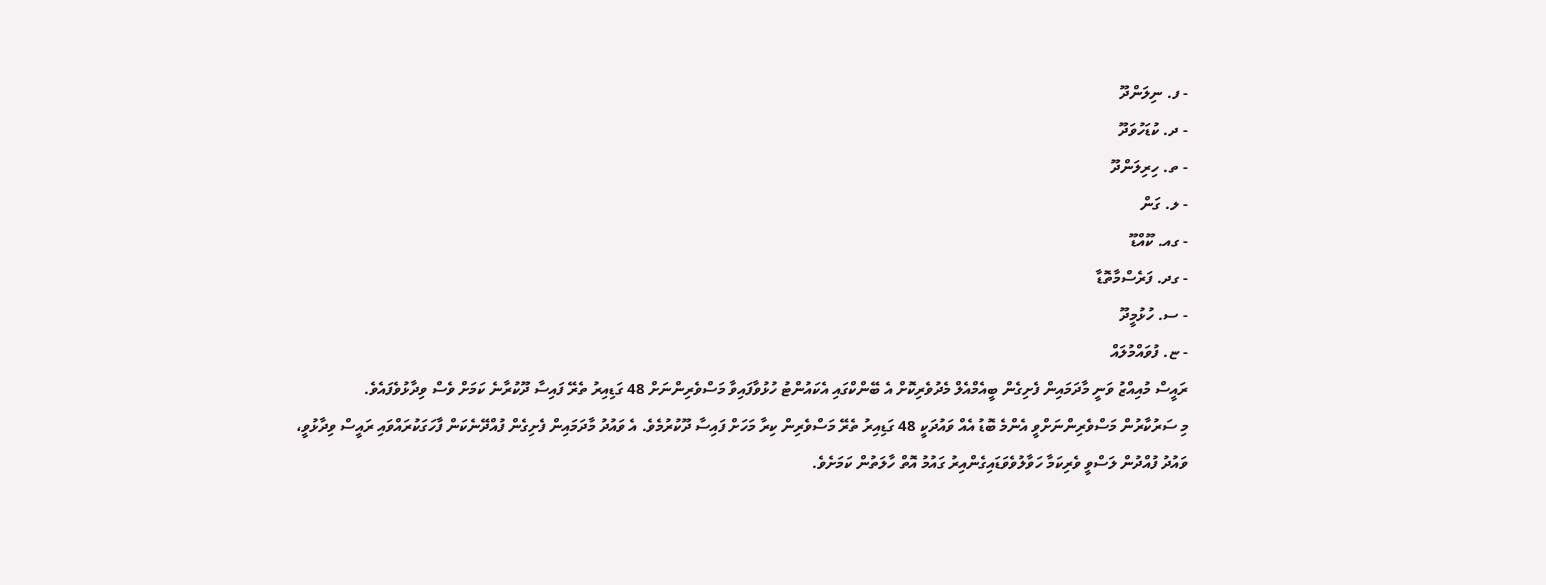- ފ. ނިލަންދޫ
- ދ. ކުޑަހުވަދޫ
- ތ. ހިރިލަންދޫ
- ލ. ގަން
- ގއ. ކޫއްޑޫ
- ގދ. ފަރެސްމާތޮޑާ
- ސ. ހުޅުމީދޫ
- ޏ. ފުވައްމުލައް
ރައީސް މުއިއްޒު ވަނީ މާދަމައިން ފެށިގެން ބީއެމްއެލް މެދުވެރިކޮށް އެ ބޭންކްގައި އެކައުންޓު ހުޅުވާފައިވާ މަސްވެރިންނަށް 48 ގަޑިއިރު ތެރޭ ފައިސާ ދޫކުރާނެ ކަމަށް ވެސް ވިދާޅުވެފައެވެ.
މި ސަރުކާރުން މަސްވެރިންނަށްވީ އެންމެ ބޮޑު އެއް ވައުދަކީ 48 ގަޑިއިރު ތެރޭ މަސްވެރިން ކިރާ މަހަށް ފައިސާ ދޫކުރުމެވެ. އެ ވައުދު މާދަމައިން ފެށިގެން ފުއްދޭނެކަން ފާހަގަކުރައްވައި ރައީސް ވިދާޅުވީ، ވައުދު ފުއްދުން ލަސްވީ ވެރިކަމާ ހަވާލުވެވަޑައިގެންއިރު ގައުމު އޮތް ހާލަތުން ކަމަށެވެ.